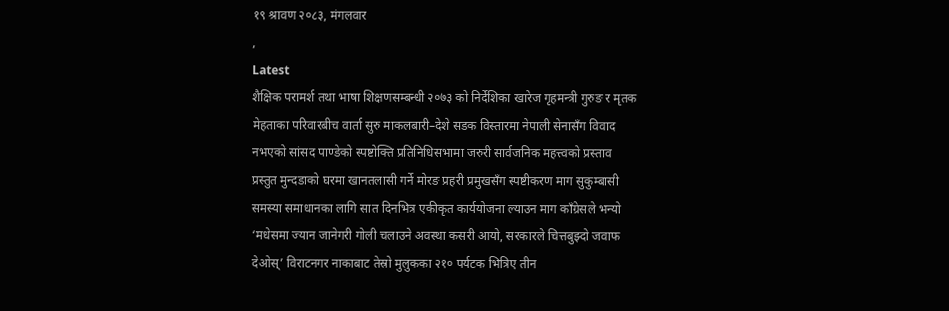१९ श्रावण २०८३, मंगलवार
,
Latest
शैक्षिक परामर्श तथा भाषा शिक्षणसम्बन्धी २०७३ को निर्देशिका खारेज गृहमन्त्री गुरुङ र मृतक मेहताका परिवारबीच वार्ता सुरु माकलबारी–देशे सडक विस्तारमा नेपाली सेनासँग विवाद नभएको सांसद पाण्डेको स्पष्टोक्ति प्रतिनिधिसभामा जरुरी सार्वजनिक महत्त्वको प्रस्ताव प्रस्तुत मुन्दडाको घरमा खानतलासी गर्ने मोरङ प्रहरी प्रमुखसँग स्पष्टीकरण माग सुकुम्बासी समस्या समाधानका लागि सात दिनभित्र एकीकृत कार्ययोजना ल्याउन माग काँग्रेसले भन्यो ‘मधेसमा ज्यान जानेगरी गोली चलाउने अवस्था कसरी आयो, सरकारले चित्तबुझ्दो जवाफ देओस्’ विराटनगर नाकाबाट तेस्रो मुलुकका २१० पर्यटक भित्रिए तीन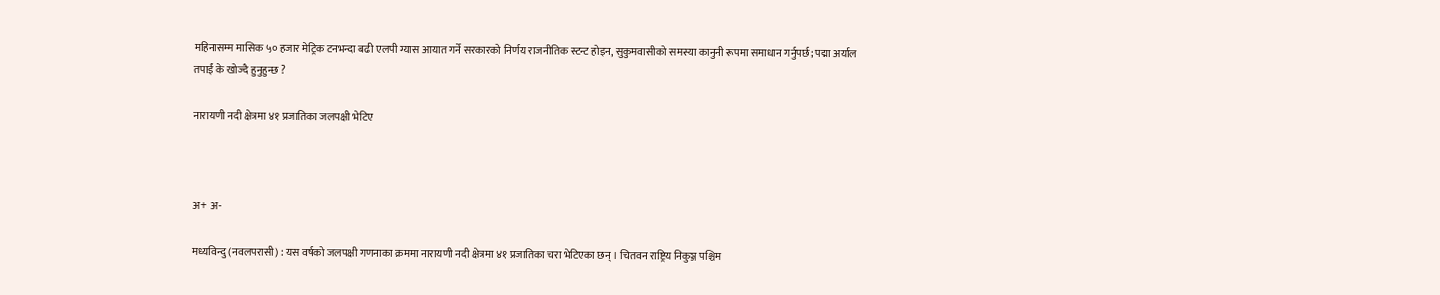महिनासम्म मासिक ५० हजार मेट्रिक टनभन्दा बढी एलपी ग्यास आयात गर्ने सरकारको निर्णय राजनीतिक स्टन्ट होइन, सुकुमवासीको समस्या कानुनी रूपमा समाधान गर्नुपर्छ; पद्मा अर्याल
तपाईं के खोज्दै हुनुहुन्छ ?

नारायणी नदी क्षेत्रमा ४१ प्रजातिका जलपक्षी भेटिए



अ+ अ-

मध्यविन्दु (नवलपरासी) : यस वर्षको जलपक्षी गणनाका क्रममा नारायणी नदी क्षेत्रमा ४१ प्रजातिका चरा भेटिएका छन् । चितवन राष्ट्रिय निकुञ्ज पश्चिम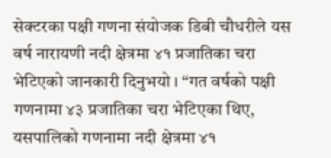सेक्टरका पक्षी गणना संयोजक डिबी चौधरीले यस वर्ष नारायणी नदी क्षेत्रमा ४१ प्रजातिका चरा भेटिएको जानकारी दिनुभयो । “गत वर्षको पक्षी गणनामा ४३ प्रजातिका चरा भेटिएका थिए, यसपालिको गणनामा नदी क्षेत्रमा ४१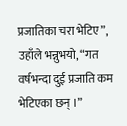प्रजातिका चरा भेटिए”, उहाँले भन्नुभयो, “गत वर्षभन्दा दुई प्रजाति कम भेटिएका छन् ।”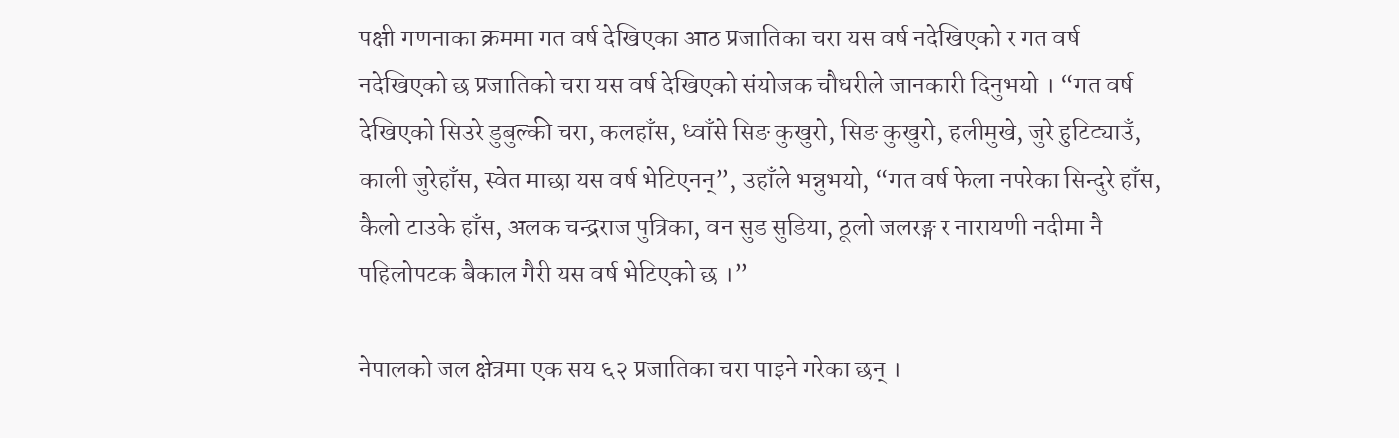पक्षी गणनाका क्रममा गत वर्ष देखिएका आठ प्रजातिका चरा यस वर्ष नदेखिएको र गत वर्ष नदेखिएको छ प्रजातिको चरा यस वर्ष देखिएको संयोजक चौधरीले जानकारी दिनुभयो । “गत वर्ष देखिएको सिउरे डुबुल्की चरा, कलहाँस, ध्वाँसे सिङ कुखुरो, सिङ कुखुरो, हलीमुखे, जुरे हुटिट्याउँ, काली जुरेहाँस, स्वेत माछा यस वर्ष भेटिएनन्”, उहाँले भन्नुभयो, “गत वर्ष फेला नपरेका सिन्दुरे हाँस, कैलो टाउके हाँस, अलक चन्द्रराज पुत्रिका, वन सुड सुडिया, ठूलो जलरङ्ग र नारायणी नदीमा नै पहिलोपटक बैकाल गैरी यस वर्ष भेटिएको छ ।”

नेपालको जल क्षेत्रमा एक सय ६२ प्रजातिका चरा पाइने गरेका छन् ।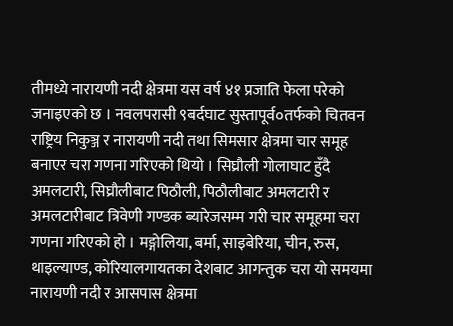तीमध्ये नारायणी नदी क्षेत्रमा यस वर्ष ४१ प्रजाति फेला परेको जनाइएको छ । नवलपरासी ९बर्दघाट सुस्तापूर्व०तर्फको चितवन राष्ट्रिय निकुञ्ज र नारायणी नदी तथा सिमसार क्षेत्रमा चार समूह बनाएर चरा गणना गरिएको थियो । सिघ्रौली गोलाघाट हुँदै अमलटारी, सिघ्रौलीबाट पिठौली, पिठौलीबाट अमलटारी र अमलटारीबाट त्रिवेणी गण्डक ब्यारेजसम्म गरी चार समूहमा चरा गणना गरिएको हो । मङ्गोलिया, बर्मा, साइबेरिया, चीन, रुस, थाइल्याण्ड, कोरियालगायतका देशबाट आगन्तुक चरा यो समयमा नारायणी नदी र आसपास क्षेत्रमा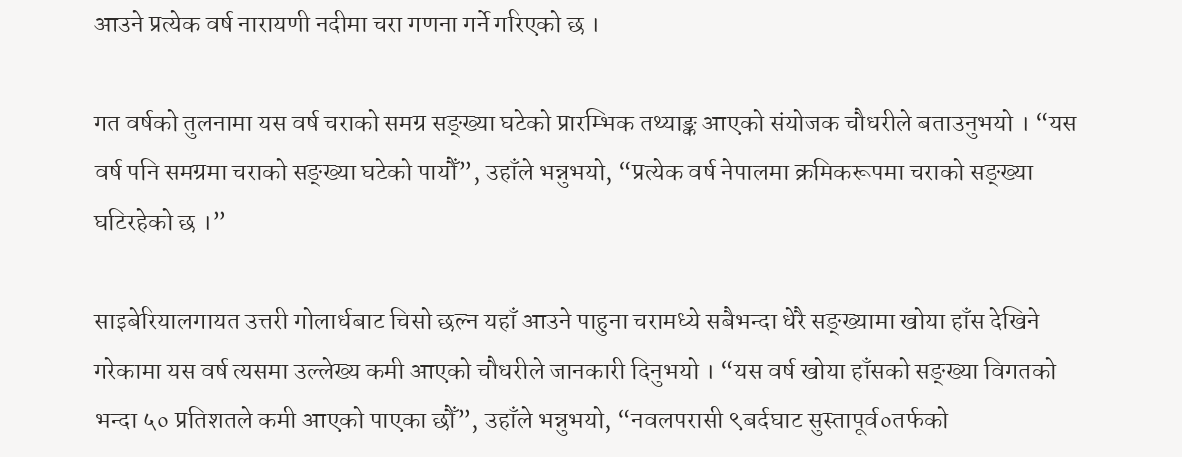आउने प्रत्येक वर्ष नारायणी नदीमा चरा गणना गर्ने गरिएको छ ।

गत वर्षको तुलनामा यस वर्ष चराको समग्र सङ्ख्या घटेको प्रारम्भिक तथ्याङ्क आएको संयोजक चौधरीले बताउनुभयो । “यस वर्ष पनि समग्रमा चराको सङ्ख्या घटेको पायौँ”, उहाँले भन्नुभयो, “प्रत्येक वर्ष नेपालमा क्रमिकरूपमा चराको सङ्ख्या घटिरहेको छ ।”

साइबेरियालगायत उत्तरी गोलार्धबाट चिसो छल्न यहाँ आउने पाहुना चरामध्ये सबैभन्दा धेरै सङ्ख्यामा खोया हाँस देखिने गरेकामा यस वर्ष त्यसमा उल्लेख्य कमी आएको चौधरीले जानकारी दिनुभयो । “यस वर्ष खोया हाँसको सङ्ख्या विगतको भन्दा ५० प्रतिशतले कमी आएको पाएका छौँ”, उहाँले भन्नुभयो, “नवलपरासी ९बर्दघाट सुस्तापूर्व०तर्फको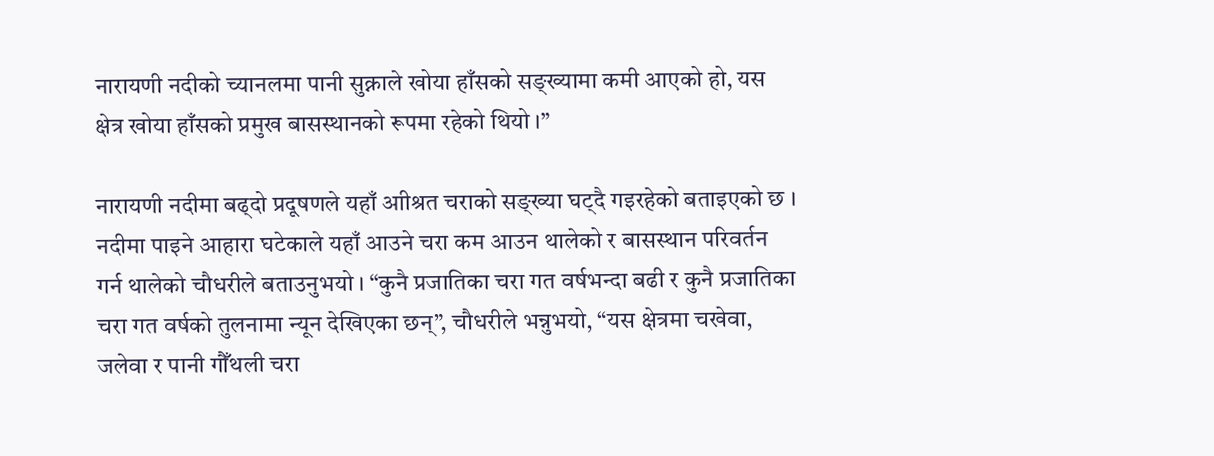नारायणी नदीको च्यानलमा पानी सुक्नाले खोया हाँसको सङ्ख्यामा कमी आएको हो, यस क्षेत्र खोया हाँसको प्रमुख बासस्थानको रूपमा रहेको थियो ।”

नारायणी नदीमा बढ्दो प्रदूषणले यहाँ आीश्रत चराको सङ्ख्या घट्दै गइरहेको बताइएको छ । नदीमा पाइने आहारा घटेकाले यहाँ आउने चरा कम आउन थालेको र बासस्थान परिवर्तन गर्न थालेको चौधरीले बताउनुभयो । “कुनै प्रजातिका चरा गत वर्षभन्दा बढी र कुनै प्रजातिका चरा गत वर्षको तुलनामा न्यून देखिएका छन्”, चौधरीले भन्नुभयो, “यस क्षेत्रमा चखेवा, जलेवा र पानी गौँथली चरा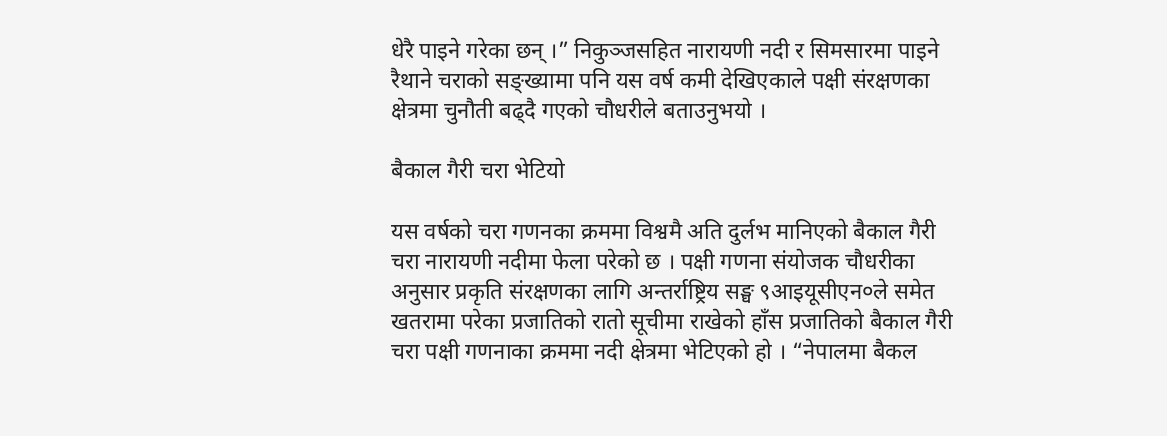धेरै पाइने गरेका छन् ।” निकुञ्जसहित नारायणी नदी र सिमसारमा पाइने रैथाने चराको सङ्ख्यामा पनि यस वर्ष कमी देखिएकाले पक्षी संरक्षणका क्षेत्रमा चुनौती बढ्दै गएको चौधरीले बताउनुभयो ।

बैकाल गैरी चरा भेटियो

यस वर्षको चरा गणनका क्रममा विश्वमै अति दुर्लभ मानिएको बैकाल गैरी चरा नारायणी नदीमा फेला परेको छ । पक्षी गणना संयोजक चौधरीका अनुसार प्रकृति संरक्षणका लागि अन्तर्राष्ट्रिय सङ्घ ९आइयूसीएन०ले समेत खतरामा परेका प्रजातिको रातो सूचीमा राखेको हाँस प्रजातिको बैकाल गैरी चरा पक्षी गणनाका क्रममा नदी क्षेत्रमा भेटिएको हो । “नेपालमा बैकल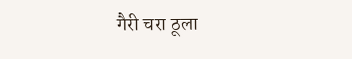गैरी चरा ठूला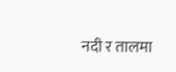नदी र तालमा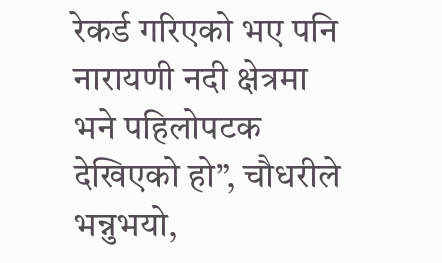रेकर्ड गरिएको भए पनि नारायणी नदी क्षेत्रमा भने पहिलोपटक देखिएको हो”, चौधरीले भन्नुभयो,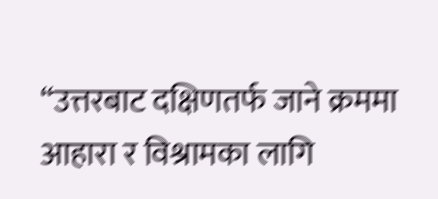“उत्तरबाट दक्षिणतर्फ जाने क्रममा आहारा र विश्रामका लागि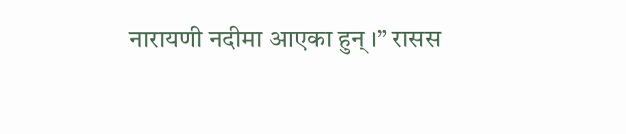नारायणी नदीमा आएका हुन् ।” रासस